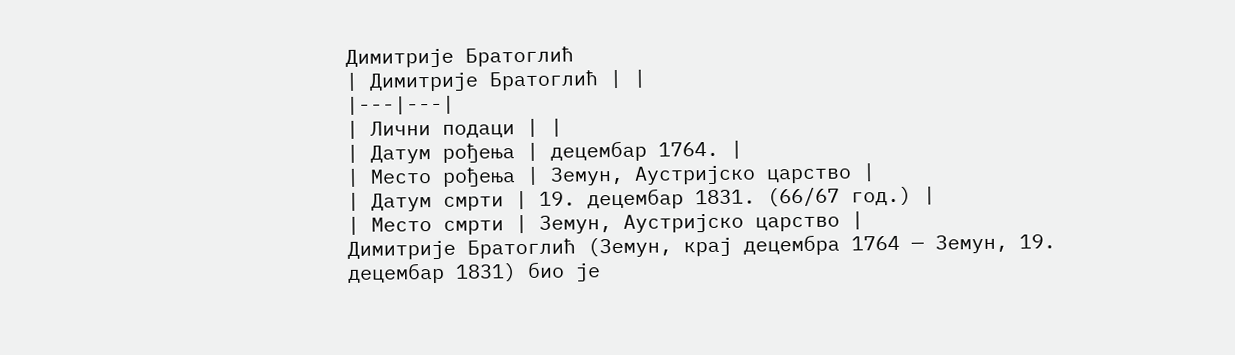Димитрије Братоглић
| Димитрије Братоглић | |
|---|---|
| Лични подаци | |
| Датум рођења | децембар 1764. |
| Место рођења | Земун, Аустријско царство |
| Датум смрти | 19. децембар 1831. (66/67 год.) |
| Место смрти | Земун, Аустријско царство |
Димитрије Братоглић (Земун, крај децембра 1764 — Земун, 19. децембар 1831) био је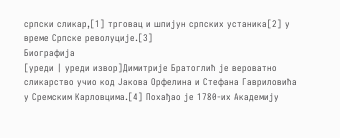српски сликар,[1] трговац и шпијун српских устаника[2] у време Српске револуције.[3]
Биографија
[уреди | уреди извор]Димитрије Братоглић је вероватно сликарство учио код Јакова Орфелина и Стефана Гавриловића у Сремским Карловцима.[4] Похађао је 1780-их Академију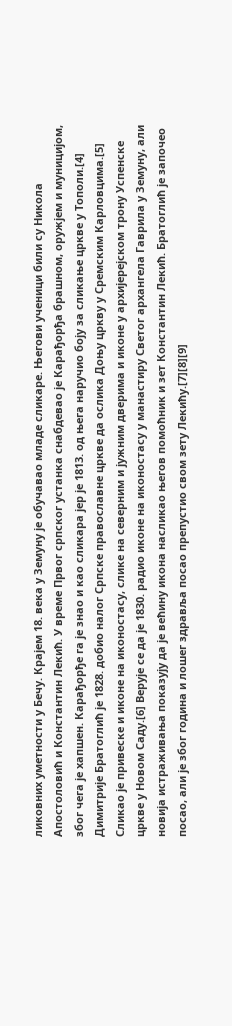ликовних уметности у Бечу. Крајем 18. века у Земуну је обучавао младе сликаре. Његови ученици били су Никола Апостоловић и Константин Лекић. У време Првог српског устанка снабдевао је Карађорђа брашном, оружјем и муницијом, због чега је хапшен. Карађорђе га је знао и као сликара јер је 1813. од њега наручио боју за сликање цркве у Тополи.[4]
Димитрије Братоглић је 1828. добио налог Српске православне цркве да ослика Доњу цркву у Сремским Карловцима.[5] Сликао је привеске и иконе на иконостасу, слике на северним и јужним дверима и иконе у архијерејском трону Успенске цркве у Новом Саду.[6] Верује се да је 1830. радио иконе на иконостасу у манастиру Светог архангела Гаврила у Земуну, али новија истраживања показују да је већину икона насликао његов помоћник и зет Константин Лекић. Братоглић је започео посао, али је због година и лошег здравља посао препустио свом зету Лекићу.[7][8][9]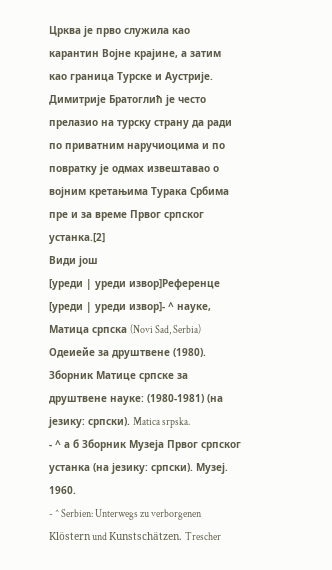Црква је прво служила као карантин Војне крајине, а затим као граница Турске и Аустрије. Димитрије Братоглић је често прелазио на турску страну да ради по приватним наручиоцима и по повратку је одмах извештавао о војним кретањима Турака Србима пре и за време Првог српског устанка.[2]
Види још
[уреди | уреди извор]Референце
[уреди | уреди извор]- ^ науке, Матица српска (Novi Sad, Serbia) Одеиейе за друштвене (1980). Зборник Матице српске за друштвене науке: (1980-1981) (на језику: српски). Matica srpska.
- ^ а б Зборник Музеја Првог српског устанка (на језику: српски). Музеј. 1960.
- ^ Serbien: Unterwegs zu verborgenen Klöstern und Kunstschätzen. Trescher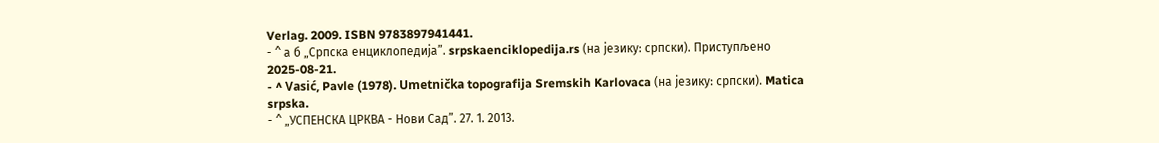Verlag. 2009. ISBN 9783897941441.
- ^ а б „Српска енциклопедија”. srpskaenciklopedija.rs (на језику: српски). Приступљено 2025-08-21.
- ^ Vasić, Pavle (1978). Umetnička topografija Sremskih Karlovaca (на језику: српски). Matica srpska.
- ^ „УСПЕНСКА ЦРКВА - Нови Сад”. 27. 1. 2013.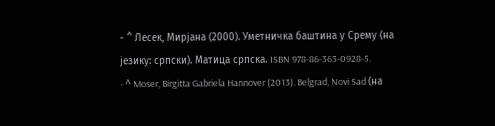- ^ Лесек, Мирјана (2000). Уметничка баштина у Срему (на језику: српски). Матица српска. ISBN 978-86-363-0928-5.
- ^ Moser, Birgitta Gabriela Hannover (2013). Belgrad, Novi Sad (на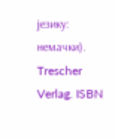језику: немачки). Trescher Verlag. ISBN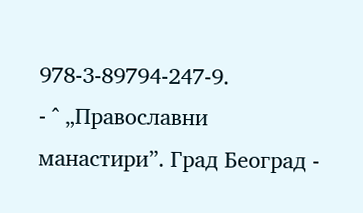978-3-89794-247-9.
- ^ „Православни манастири”. Град Београд -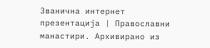Званична интернет презентација | Православни манастири. Архивирано из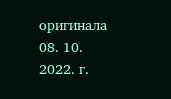оригинала 08. 10. 2022. г.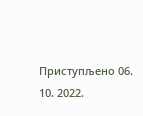Приступљено 06. 10. 2022.